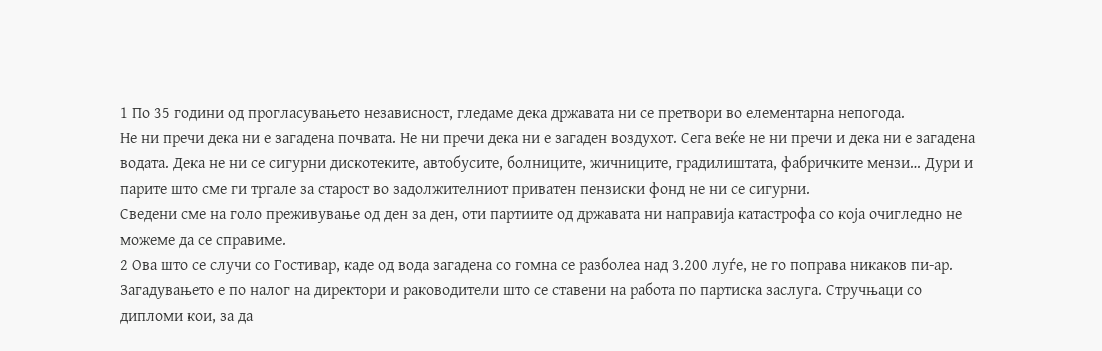1 По 35 години од прогласувањето независност, гледаме дека државата ни се претвори во елементарна непогода.
Не ни пречи дека ни е загадена почвата. Не ни пречи дека ни е загаден воздухот. Сега веќе не ни пречи и дека ни е загадена водата. Дека не ни се сигурни дискотеките, автобусите, болниците, жичниците, градилиштата, фабричките мензи… Дури и парите што сме ги тргале за старост во задолжителниот приватен пензиски фонд не ни се сигурни.
Сведени сме на голо преживување од ден за ден, оти партиите од државата ни направија катастрофа со која очигледно не можеме да се справиме.
2 Ова што се случи со Гостивар, каде од вода загадена со гомна се разболеа над 3.200 луѓе, не го поправа никаков пи-ар. Загадувањето е по налог на директори и раководители што се ставени на работа по партиска заслуга. Стручњаци со дипломи кои, за да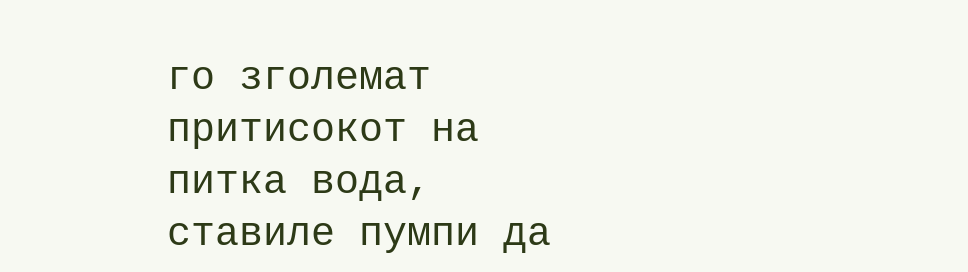го зголемат притисокот на питка вода, ставиле пумпи да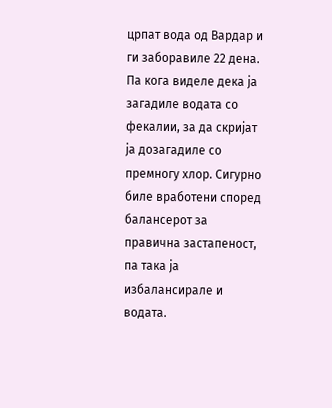црпат вода од Вардар и ги заборавиле 22 дена. Па кога виделе дека ја загадиле водата со фекалии, за да скријат ја дозагадиле со премногу хлор. Сигурно биле вработени според балансерот за правична застапеност, па така ја избалансирале и водата.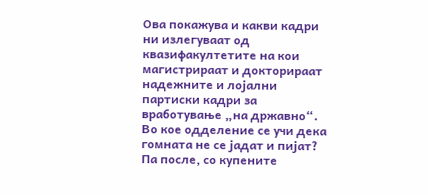Ова покажува и какви кадри ни излегуваат од квазифакултетите на кои магистрираат и докторираат надежните и лојални партиски кадри за вработување „на државно“. Во кое одделение се учи дека гомната не се јадат и пијат? Па после, со купените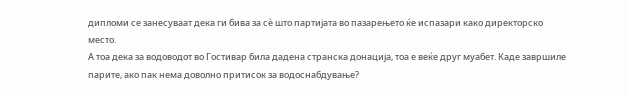дипломи се занесуваат дека ги бива за сѐ што партијата во пазарењето ќе испазари како директорско место.
А тоа дека за водоводот во Гостивар била дадена странска донација, тоа е веќе друг муабет. Каде завршиле парите, ако пак нема доволно притисок за водоснабдување?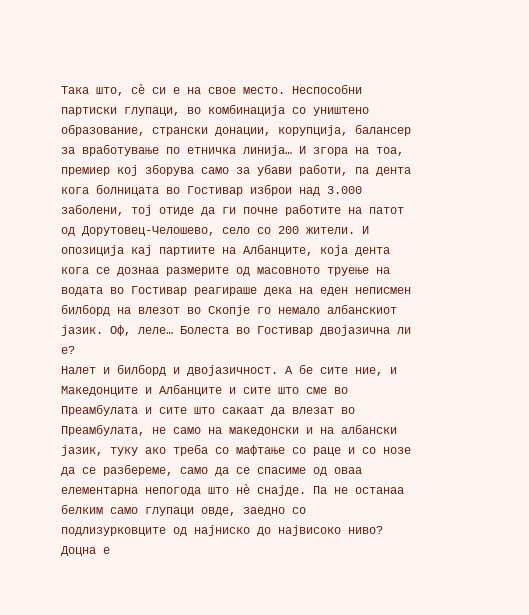Така што, сѐ си е на свое место. Неспособни партиски глупаци, во комбинација со уништено образование, странски донации, корупција, балансер за вработување по етничка линија… И згора на тоа, премиер кој зборува само за убави работи, па дента кога болницата во Гостивар изброи над 3.000 заболени, тој отиде да ги почне работите на патот од Дорутовец-Челошево, село со 200 жители. И опозиција кај партиите на Албанците, која дента кога се дознаа размерите од масовното труење на водата во Гостивар реагираше дека на еден неписмен билборд на влезот во Скопје го немало албанскиот јазик. Оф, леле… Болеста во Гостивар двојазична ли е?
Налет и билборд и двојазичност. А бе сите ние, и Македонците и Албанците и сите што сме во Преамбулата и сите што сакаат да влезат во Преамбулата, не само на македонски и на албански јазик, туку ако треба со мафтање со раце и со нозе да се разбереме, само да се спасиме од оваа елементарна непогода што нѐ снајде. Па не останаа белким само глупаци овде, заедно со подлизурковците од најниско до највисоко ниво?
Доцна е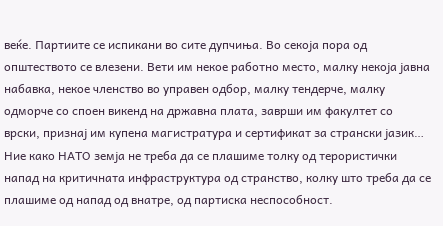веќе. Партиите се испикани во сите дупчиња. Во секоја пора од општеството се влезени. Вети им некое работно место, малку некоја јавна набавка, некое членство во управен одбор, малку тендерче, малку одморче со споен викенд на државна плата, заврши им факултет со врски, признај им купена магистратура и сертификат за странски јазик…
Ние како НАТО земја не треба да се плашиме толку од терористички напад на критичната инфраструктура од странство, колку што треба да се плашиме од напад од внатре, од партиска неспособност.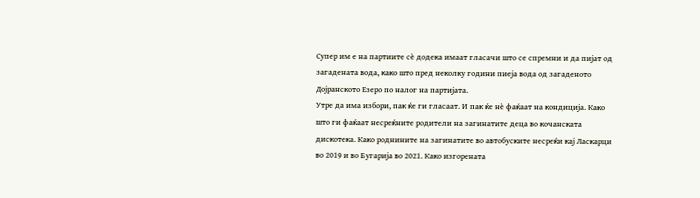Супер им е на партиите сѐ додека имаат гласачи што се спремни и да пијат од загадената вода, како што пред неколку години пиеја вода од загаденото Дојранското Езеро по налог на партијата.
Утре да има избори, пак ќе ги гласаат. И пак ќе нѐ фаќаат на кондиција. Како што ги фаќаат несреќните родители на загинатите деца во кочанската дискотека. Како роднините на загинатите во автобуските несреќи кај Ласкарци во 2019 и во Бугарија во 2021. Како изгорената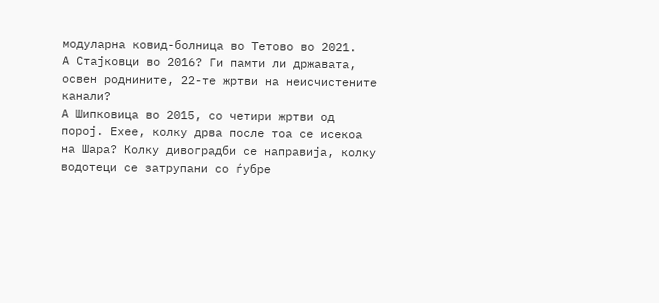модуларна ковид-болница во Тетово во 2021.
А Стајковци во 2016? Ги памти ли државата, освен роднините, 22-те жртви на неисчистените канали?
А Шипковица во 2015, со четири жртви од порој. Ехее, колку дрва после тоа се исекоа на Шара? Колку дивоградби се направија, колку водотеци се затрупани со ѓубре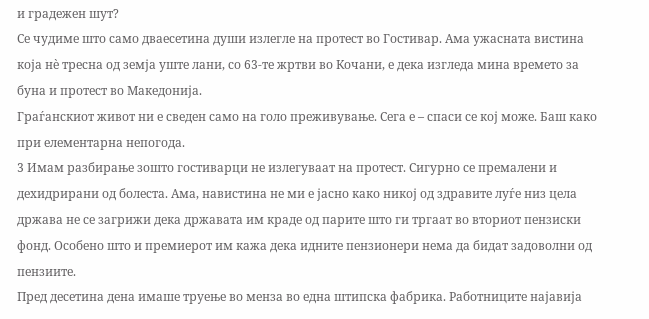и градежен шут?
Се чудиме што само дваесетина души излегле на протест во Гостивар. Ама ужасната вистина која нѐ тресна од земја уште лани, со 63-те жртви во Кочани, е дека изгледа мина времето за буна и протест во Македонија.
Граѓанскиот живот ни е сведен само на голо преживување. Сега е – спаси се кој може. Баш како при елементарна непогода.
3 Имам разбирање зошто гостиварци не излегуваат на протест. Сигурно се премалени и дехидрирани од болеста. Ама, навистина не ми е јасно како никој од здравите луѓе низ цела држава не се загрижи дека државата им краде од парите што ги тргаат во вториот пензиски фонд. Особено што и премиерот им кажа дека идните пензионери нема да бидат задоволни од пензиите.
Пред десетина дена имаше труење во менза во една штипска фабрика. Работниците најавија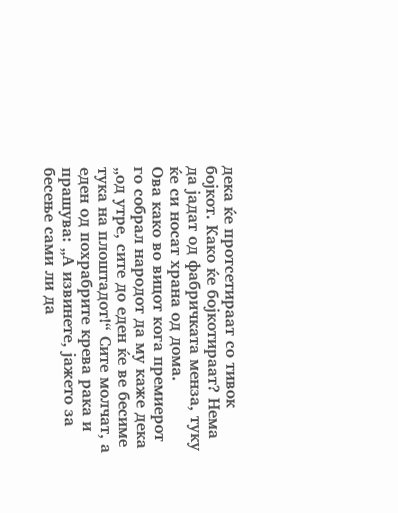дека ќе протсетираат со тивок бојкот. Како ќе бојкотираат? Нема да јадат од фабричката менза, туку ќе си носат храна од дома.
Ова како во вицот кога премиерот го собрал народот да му каже дека „од утре, сите до еден ќе ве бесиме тука на плоштадот!“ Сите молчат, а еден од похрабрите крева рака и прашува: „А извинете, јажето за бесење сами ли да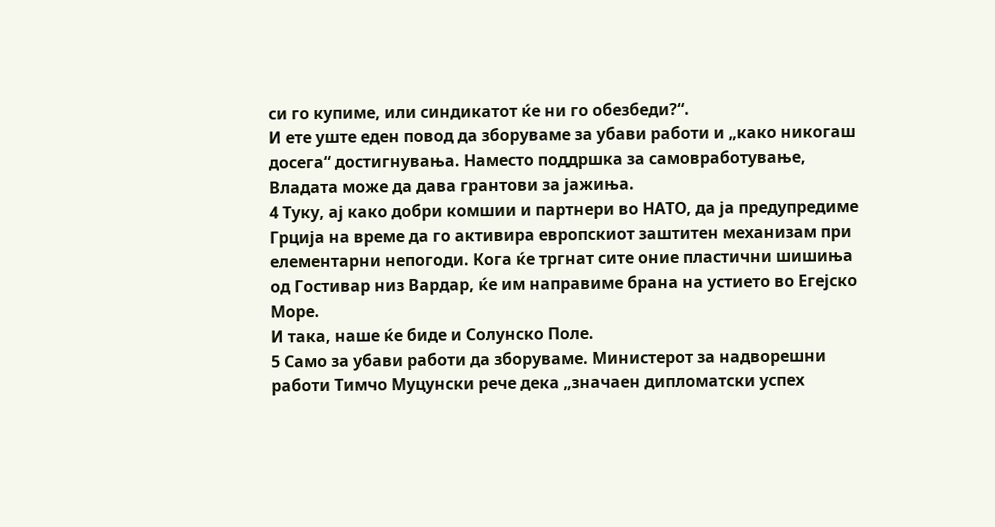си го купиме, или синдикатот ќе ни го обезбеди?“.
И ете уште еден повод да зборуваме за убави работи и „како никогаш досега“ достигнувања. Наместо поддршка за самовработување, Владата може да дава грантови за јажиња.
4 Туку, ај како добри комшии и партнери во НАТО, да ја предупредиме Грција на време да го активира европскиот заштитен механизам при елементарни непогоди. Кога ќе тргнат сите оние пластични шишиња од Гостивар низ Вардар, ќе им направиме брана на устието во Егејско Море.
И така, наше ќе биде и Солунско Поле.
5 Само за убави работи да зборуваме. Министерот за надворешни работи Тимчо Муцунски рече дека „значаен дипломатски успех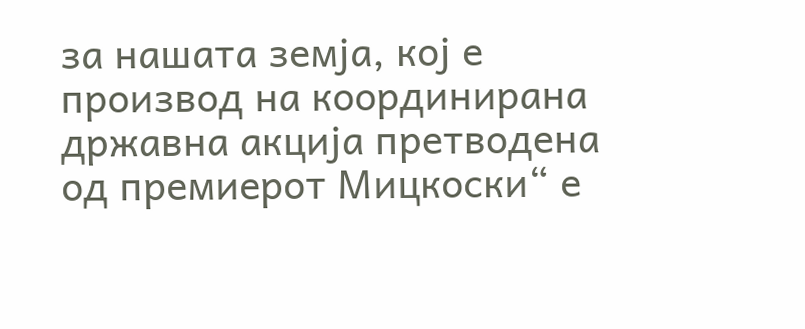за нашата земја, кој е производ на координирана државна акција претводена од премиерот Мицкоски“ е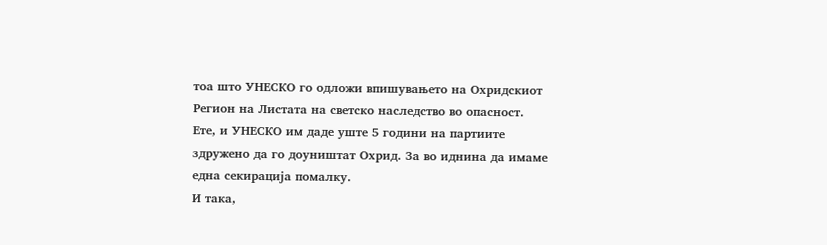тоа што УНЕСКО го одложи впишувањето на Охридскиот Регион на Листата на светско наследство во опасност.
Ете, и УНЕСКО им даде уште 5 години на партиите здружено да го доуништат Охрид. За во иднина да имаме една секирација помалку.
И така,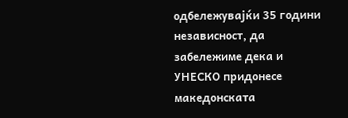одбележувајќи 35 години независност, да забележиме дека и УНЕСКО придонесе македонската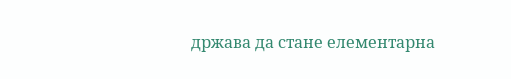држава да стане елементарна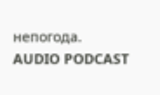непогода.
AUDIO PODCAST